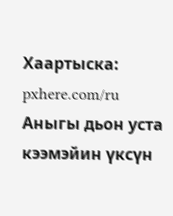Хаартыска: pxhere.com/ru
Аныгы дьон уста кээмэйин үксүн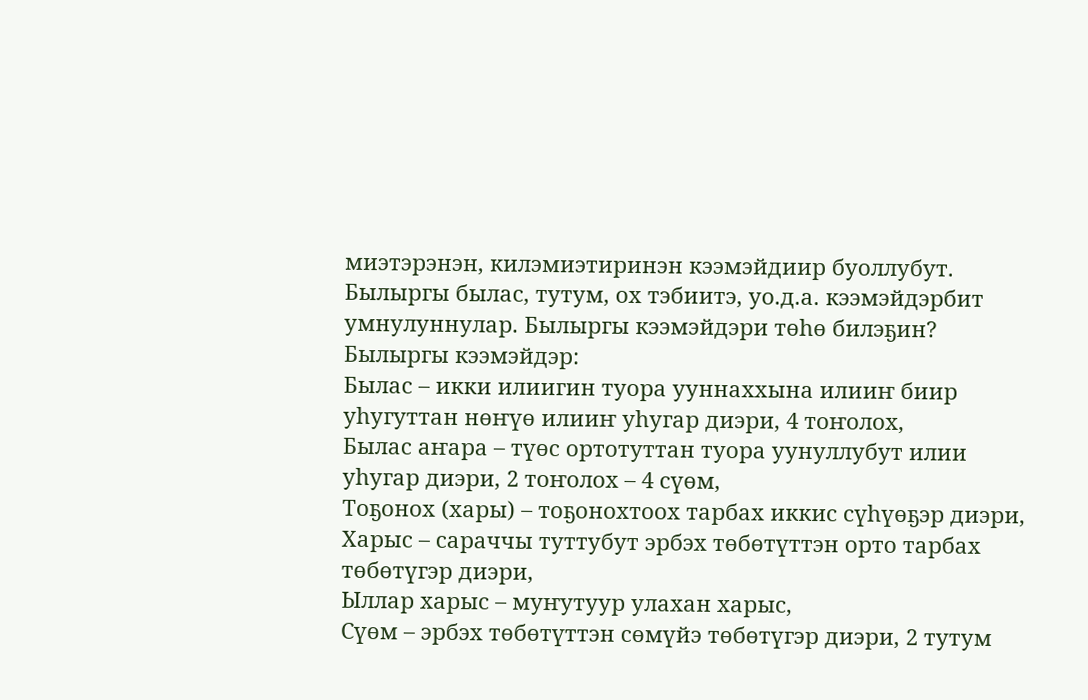миэтэрэнэн, килэмиэтиринэн кээмэйдиир буоллубут. Былыргы былас, тутум, ох тэбиитэ, уо.д.а. кээмэйдэрбит умнулуннулар. Былыргы кээмэйдэри төһө билэҕин?
Былыргы кээмэйдэр:
Былас – икки илиигин туора ууннаххына илииҥ биир уһугуттан нөҥүө илииҥ уһугар диэри, 4 тоҥолох,
Былас аҥара – түөс ортотуттан туора уунуллубут илии уһугар диэри, 2 тоҥолох – 4 сүөм,
Тоҕонох (хары) – тоҕонохтоох тарбах иккис сүһүөҕэр диэри,
Харыс – сараччы туттубут эрбэх төбөтүттэн орто тарбах төбөтүгэр диэри,
Ыллар харыс – муҥутуур улахан харыс,
Сүөм – эрбэх төбөтүттэн сөмүйэ төбөтүгэр диэри, 2 тутум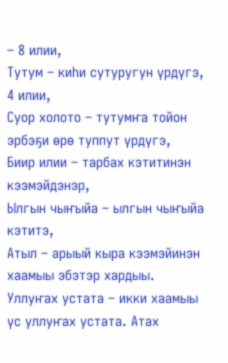– 8 илии,
Тутум – киһи сутуругун үрдүгэ, 4 илии,
Суор холото – тутумҥа тойон эрбэҕи өрө туппут үрдүгэ,
Биир илии – тарбах кэтитинэн кээмэйдэнэр,
Ылгын чыҥыйа – ылгын чыҥыйа кэтитэ,
Атыл – арыый кыра кээмэйинэн хаамыы эбэтэр хардыы.
Уллуҥах устата – икки хаамыы үс уллуҥах устата. Атах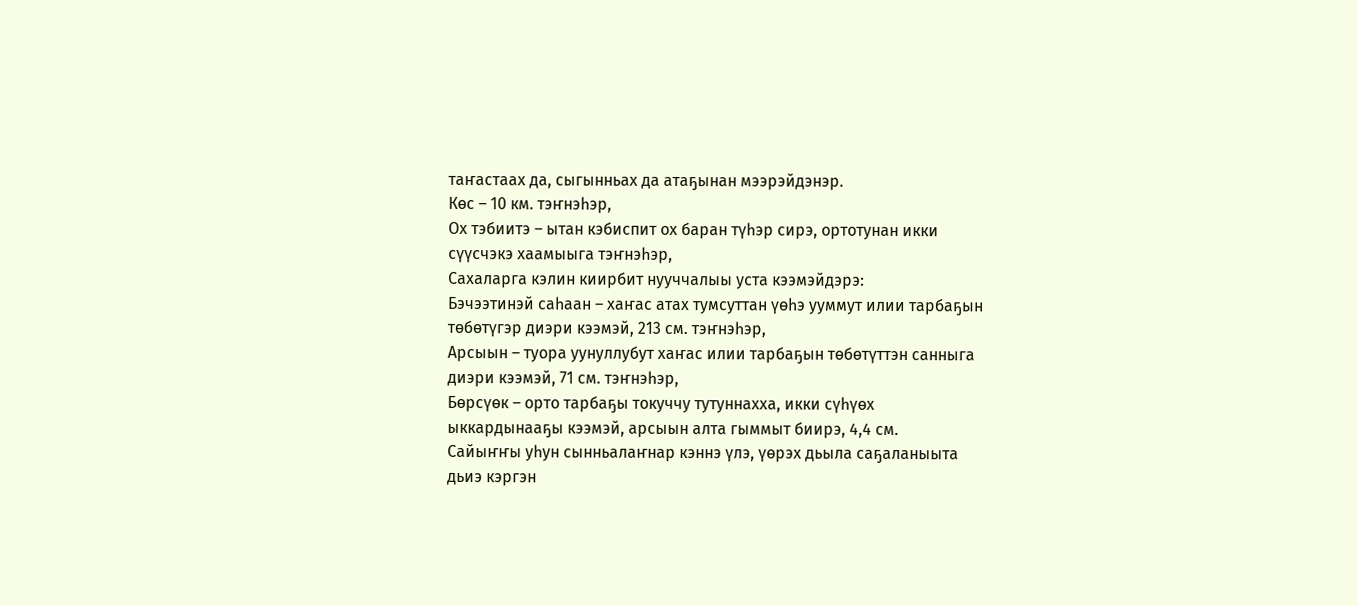таҥастаах да, сыгынньах да атаҕынан мээрэйдэнэр.
Көс – 10 км. тэҥнэһэр,
Ох тэбиитэ – ытан кэбиспит ох баран түһэр сирэ, ортотунан икки сүүсчэкэ хаамыыга тэҥнэһэр,
Сахаларга кэлин киирбит нууччалыы уста кээмэйдэрэ:
Бэчээтинэй саһаан – хаҥас атах тумсуттан үөһэ ууммут илии тарбаҕын төбөтүгэр диэри кээмэй, 213 см. тэҥнэһэр,
Арсыын – туора уунуллубут хаҥас илии тарбаҕын төбөтүттэн санныга диэри кээмэй, 71 см. тэҥнэһэр,
Бөрсүөк – орто тарбаҕы токуччу тутуннахха, икки сүһүөх ыккардынааҕы кээмэй, арсыын алта гыммыт биирэ, 4,4 см.
Сайыҥҥы уһун сынньалаҥнар кэннэ үлэ, үөрэх дьыла саҕаланыыта дьиэ кэргэн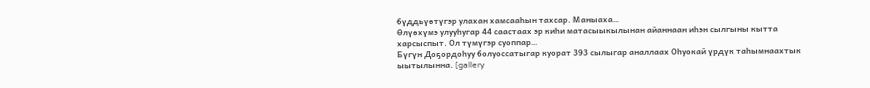бүддьүөтүгэр улахан хамсааһын тахсар. Маныаха…
Өлүөхүмэ улууһугар 44 саастаах эр киһи матасыыкылынан айаннаан иһэн сылгыны кытта харсыспыт. Ол түмүгэр суоппар…
Бүгүн Доҕордоһуу болуоссатыгар куорат 393 сылыгар аналлаах Оһуокай үрдүк таһымнаахтык ыытылынна. [gallery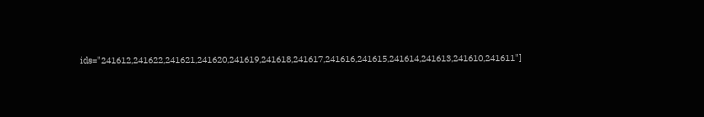ids="241612,241622,241621,241620,241619,241618,241617,241616,241615,241614,241613,241610,241611"]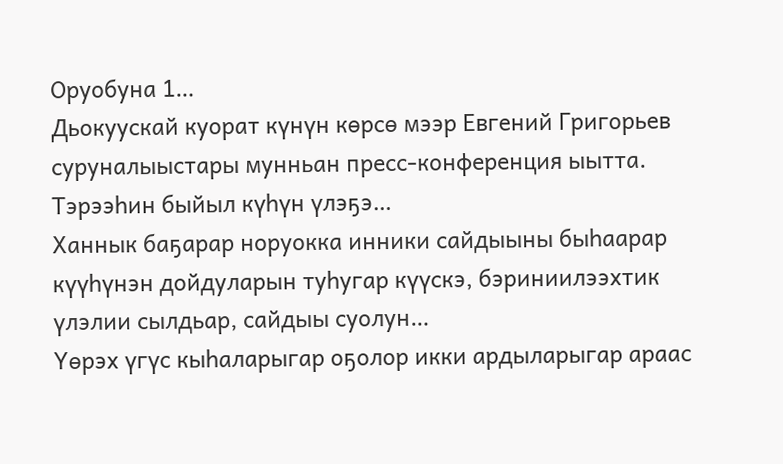Оруобуна 1…
Дьокуускай куорат күнүн көрсө мээр Евгений Григорьев суруналыыстары мунньан пресс-конференция ыытта. Тэрээһин быйыл күһүн үлэҕэ…
Ханнык баҕарар норуокка инники сайдыыны быһаарар күүһүнэн дойдуларын туһугар күүскэ, бэриниилээхтик үлэлии сылдьар, сайдыы суолун…
Үөрэх үгүс кыһаларыгар оҕолор икки ардыларыгар араас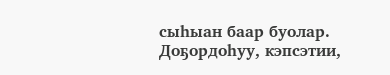сыһыан баар буолар. Доҕордоһуу, кэпсэтии,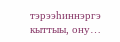тэрээһиннэргэ кыттыы, ону…